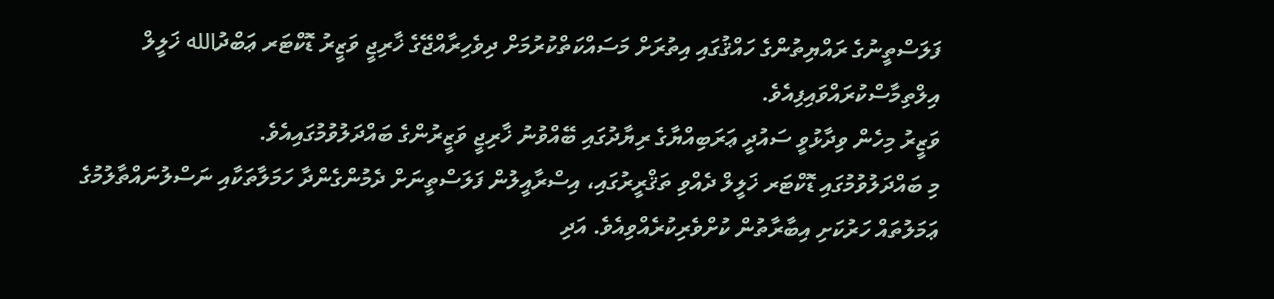ފަލަސްތީނުގެ ރައްޔިތުންގެ ހައްޤުގައި އިތުރަށް މަސައްކަތްކުރުމަށް ދިވެހިރާއްޖޭގެ ޚާރިޖީ ވަޒީރު ޑޮކްޓަރ ޢަބްދުالله ޚަލީލް އިލްތިމާސްކުރައްވައިފިއެވެ.
ވަޒީރު މިހެން ވިދާޅުވީ ސައުދީ ޢަރަބިއްޔާގެ ރިޔާދުގައި ބޭއްވުނު ޚާރިޖީ ވަޒީރުންގެ ބައްދަލުވުމުގައިއެވެ.
މި ބައްދަލުވުމުގައި ޑޮކްޓަރ ޚަލީލް ދެއްވި ތަޤްރީރުގައި، އިސްރާއީލުން ފަލަސްތީނަށް ދެމުންގެންދާ ހަމަލާތަކާއި ނަސްލުނައްތާލުމުގެ ޢަމަލުތައް ހަރުކަށި އިބާރާތުން ކުށްވެރިކުރެއްވިއެވެ. އަދި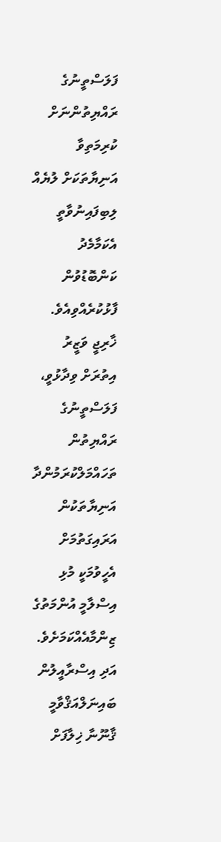ފަލަސްތީނުގެ ރައްޔިތުންނަށް ކުރިމަތިވާ އަނިޔާތަކަށް ލުޔެއް ލިބިފައިނުވާތީ އެކަމާމެދު ކަންބޮޑުވުން ފާޅުކުރެއްވިއެވެ.
ޚާރިޖީ ވަޒީރު އިތުރަށް ވިދާޅުވީ، ފަލަސްތީނުގެ ރައްޔިތުން ތަހައްމަލްކުރަމުންދާ އަނިޔާތަކުން އަރައިގަތުމަށް އެހީވުމަކީ މުޅި އިސްލާމީ އުންމަތުގެ ޒިންމާއެއްކަމަށެވެ. އަދި އިސްރާއީލުން ބައިނަލްއަޤްވާމީ ޤާނޫނާ ޚިލާފަށް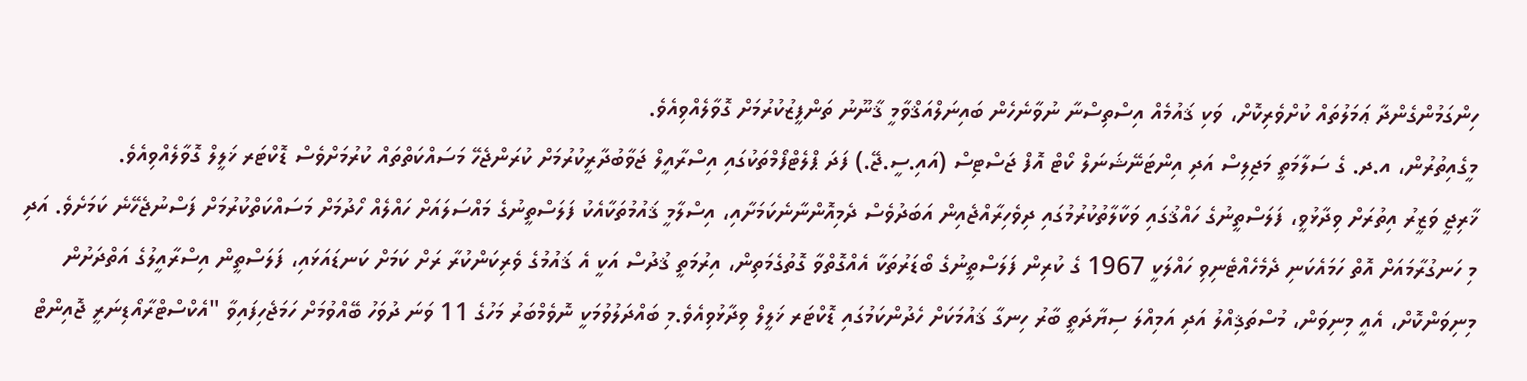ހިންގަމުންގެންދާ ޢަމަލުތައް ކުށްވެރިކޮށް، ވަކި ޤައުމެއް އިސްތިސްނާ ނުވާނެހެން ބައިނަލްއަޤްވާމީ ޤާނޫނު ތަންފީޒުކުރުމަށް ގޮވާލެއްވިއެވެ.
މީގެއިތުރުން، އ.ދ. ގެ ސަލާމަތީ މަޖިލިސް އަދި އިންޓަނޭޝަނަލް ކޯޓް އޮފް ޖަސްޓިސް (އައި.ސީ.ޖޭ.) ފަދަ ޕްލެޓްފޯމްތަކުގައި އިސްރާއީލް ޖަވާބުދާރީކުރުމަށް ކުރަންޖެހޭ މަސައްކަތްތައް ކުރުމަށްވެސް ޑޮކްޓަރ ޚަލީލް ގޮވާލެއްވިއެވެ.
ޚާރިޖީ ވަޒީރު އިތުރަށް ވިދާޅުވީ، ފަލަސްތީނުގެ ހައްޤުގައި ވަކާލާތުކުރުމުގައި ދިވެހިރާއްޖެއިން އަބަދުވެސް ދެމިއޮންނާނެކަމަށާއި، އިސްލާމީ ޤައުމުތަކާއެކު ފަލަސްތީނުގެ މައްސަލައަށް ހައްލެއް ހޯދުމަށް މަސައްކަތްކުރުމަށް ފަސްނުޖެހޭނެ ކަމަށެވެ. އަދި މި ހަނގުރާމައަށް އޮތް ހަމައެކަނި ދެމެހެއްޓެނިވި ހައްލަކީ 1967 ގެ ކުރިން ފަލަސްތީނުގެ ބޯޑަރުތަކާ އެއްގޮތްވާ ގޮތުގެމަތިން، އިރުމަތީ ޤުދުސް އަކީ އެ ޤައުމުގެ ވެރިކަންކުރާ ރަށް ކަމަށް ކަނޑައަޅައި، ފަލަސްތީން އިސްރާއީލުގެ އަތްދަށުން މިނިވަންކޮށް، އެއީ މިނިވަން، މުސްތަޤިއްލު އަދި އަމިއްލަ ސިޔާދަތީ ބާރު ހިނގާ ޤައުމަކަށް ހެދުންކަމުގައި ޑޮކްޓަރ ޚަލީލް ވިދާޅުވިއެވެ.މި ބައްދަލުވުމަކީ ނޮވެމްބަރު މަހުގެ 11 ވަނަ ދުވަހު ބޭއްވުމަށް ހަމަޖެހިފައިވާ "އެކްސްޓްރާއޯޑިނަރީ ޖޮއިންޓް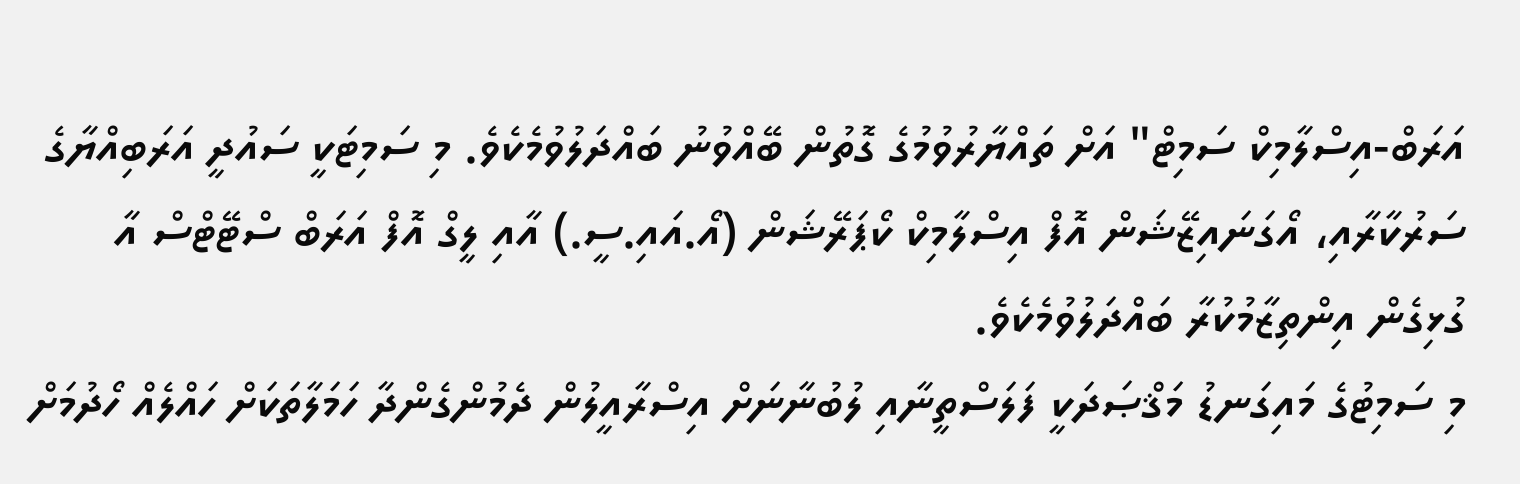އަރަބް-އިސްލާމިކް ސަމިޓް" އަށް ތައްޔާރުވުމުގެ ގޮތުން ބޭއްވުނު ބައްދަލުވުމެކެވެ. މި ސަމިޓަކީ ސައުދީ އަރަބިއްޔާގެ ސަރުކާރާއި، އޯގަނައިޒޭޝަން އޮފް އިސްލާމިކް ކޯޕަރޭޝަން (އޯ.އައި.ސީ.) އާއި ލީގް އޮފް އަރަބް ސްޓޭޓްސް އާ ގުޅިގެން އިންތިޒާމުކުރާ ބައްދަލުވުމެކެވެ.
މި ސަމިޓުގެ މައިގަނޑު މަޤްޞަދަކީ ފަލަސްތީނާއި ލުބުނާނަށް އިސްރާއީލުން ދެމުންގެންދާ ހަމަލާތަކަށް ހައްލެއް ހޯދުމަށް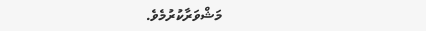މަޝްވަރާކުރުމެވެ.